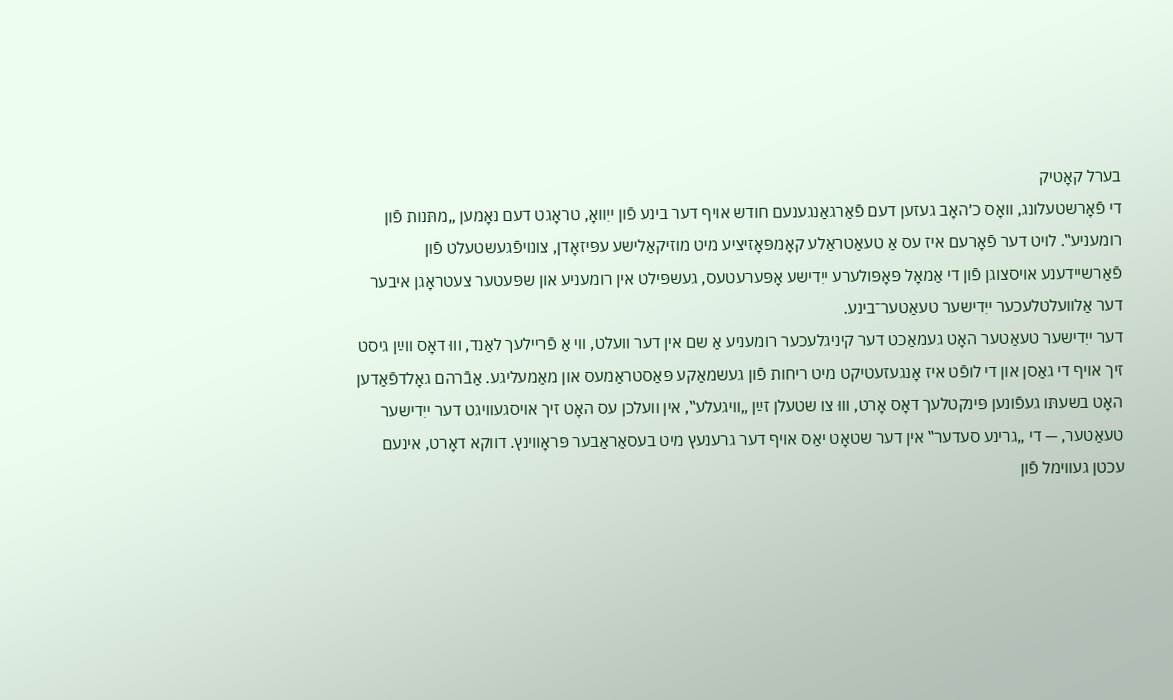בערל קאָטיק
די פֿאָרשטעלונג, וואָס כ׳האָב געזען דעם פֿאַרגאַנגענעם חודש אויף דער בינע פֿון ייִוואָ, טראָגט דעם נאָמען „מתּנות פֿון רומעניע‟. לויט דער פֿאָרעם איז עס אַ טעאַטראַלע קאָמפּאָזיציע מיט מוזיקאַלישע עפּיזאָדן, צונויפֿגעשטעלט פֿון פֿאַרשיידענע אויסצוגן פֿון די אַמאָל פּאָפּולערע ייִדישע אָפּערעטעס, געשפּילט אין רומעניע און שפּעטער צעטראָגן איבער דער אַלוועלטלעכער ייִדישער טעאַטער־בינע.
דער ייִדישער טעאַטער האָט געמאַכט דער קיניגלעכער רומעניע אַ שם אין דער וועלט, ווי אַ פֿריילעך לאַנד, וווּ דאָס ווײַן גיסט זיך אויף די גאַסן און די לופֿט איז אָנגעזעטיקט מיט ריחות פֿון געשמאַקע פּאַסטראַמעס און מאַמעליגע. אַבֿרהם גאָלדפֿאַדען האָט בשעתּו געפֿונען פּינקטלעך דאָס אָרט, וווּ צו שטעלן זײַן „וויגעלע‟, אין וועלכן עס האָט זיך אויסגעוויגט דער ייִדישער טעאַטער, — די „גרינע סעדער‟ אין דער שטאָט יאַס אויף דער גרענעץ מיט בעסאַראַבער פּראָווינץ. דווקא דאָרט, אינעם עכטן געווימל פֿון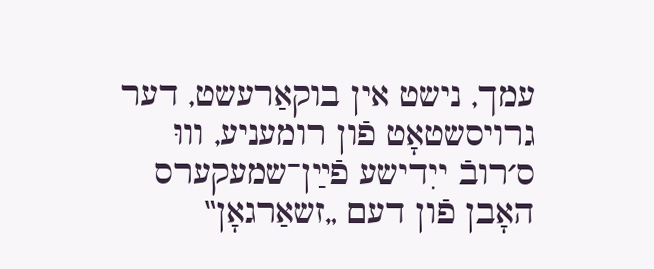עמך, נישט אין בוקאַרעשט, דער גרויסשטאָט פֿון רומעניע, וווּ ס׳רובֿ ייִדישע פֿײַן־שמעקערס האָבן פֿון דעם „זשאַרגאָן‟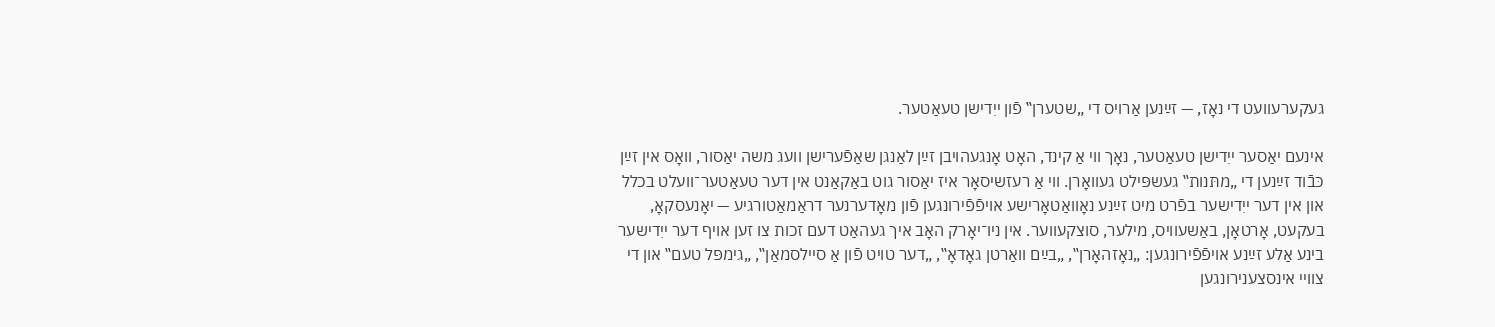געקערעוועט די נאָז, — זײַנען אַרויס די „שטערן‟ פֿון ייִדישן טעאַטער.

אינעם יאַסער ייִדישן טעאַטער, נאָך ווי אַ קינד, האָט אָנגעהויבן זײַן לאַנגן שאַפֿערישן וועג משה יאַסור, וואָס אין זײַן כּבֿוד זײַנען די „מתּנות‟ געשפּילט געוואָרן. ווי אַ רעזשיסאָר איז יאַסור גוט באַקאַנט אין דער טעאַטער־וועלט בכלל און אין דער ייִדישער בפֿרט מיט זײַנע נאָוואַטאָרישע אויפֿפֿירונגען פֿון מאָדערנער דראַמאַטורגיע — יאָנעסקאָ, בעקעט, אָרטאָן, באַשעוויס, מילער, סוצקעווער. אין ניו־יאָרק האָב איך געהאַט דעם זכות צו זען אויף דער ייִדישער בינע אַלע זײַנע אויפֿפֿירונגען: „נאָזהאָרן‟, „בײַם וואַרטן גאָדאָ‟, „דער טויט פֿון אַ סיילסמאַן‟, „גימפּל טעם‟ און די צוויי אינסצענירונגען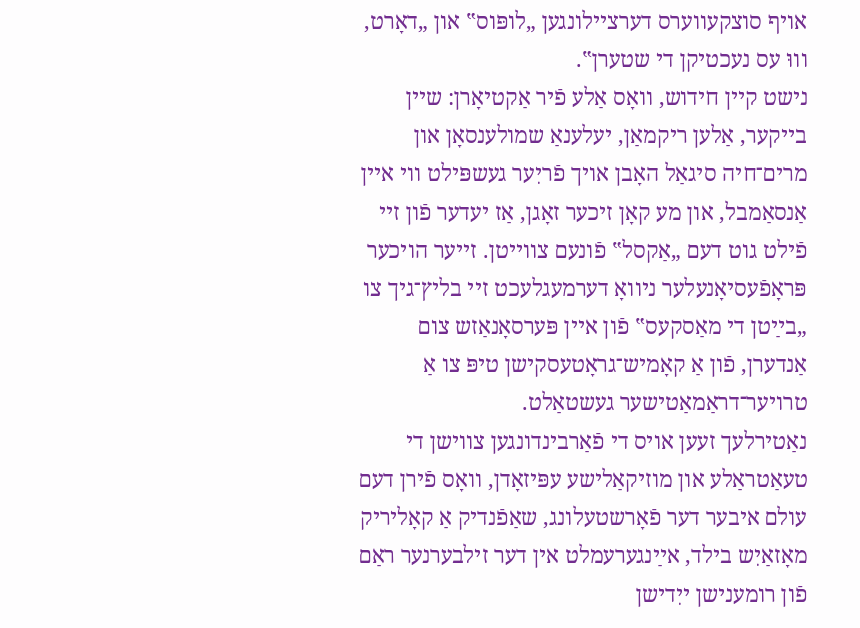אויף סוצקעווערס דערציילונגען „לופּוס‟ און „דאָרט, וווּ עס נעכטיקן די שטערן‟.
נישט קיין חידוש, וואָס אַלע פֿיר אַקטיאָרן: שיין בייקער, אַלען ריקמאַן, יעלענאַ שמולענסאָן און מרים־חיה סיגאַל האָבן אויך פֿריִער געשפּילט ווי איין אַנסאַמבל, און מע קאָן זיכער זאָגן, אַז יעדער פֿון זיי פֿילט גוט דעם „אַקסל‟ פֿונעם צווייטן. זייער הויכער פּראָפֿעסיאָנעלער ניוואָ דערמעגלעכט זיי בליץ־גיך צו „בײַטן די מאַסקעס‟ פֿון איין פּערסאָנאַזש צום אַנדערן, פֿון אַ קאָמיש־גראָטעסקישן טיפּ צו אַ טרויער־דראַמאַטישער געשטאַלט.
נאַטירלעך זעען אויס די פֿאַרבינדונגען צווישן די טעאַטראַלע און מוזיקאַלישע עפּיזאָדן, וואָס פֿירן דעם עולם איבער דער פֿאָרשטעלונג, שאַפֿנדיק אַ קאָליריק מאָזאַיִש בילד, אײַנגערעמלט אין דער זילבערנער ראַם פֿון רומענישן ייִדישן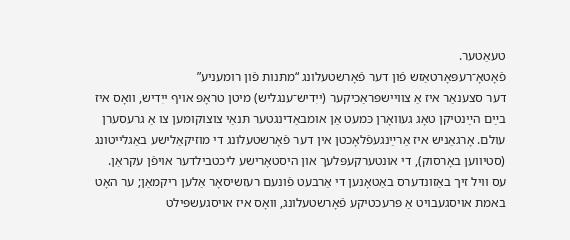טעאַטער.
פֿאָטאָ־רעפּאָרטאַזש פֿון דער פֿאָרשטעלונג “מתּנות פֿון רומעניע”
דער סצענאַר איז אַ צוויישפּראַכיקער (ייִדיש־ענגליש) מיטן טראָפּ אויף ייִדיש, וואָס איז בײַם הײַנטיקן טאָג געוואָרן כּמעט אַן אומבאַדינגטער תּנאַי צוצוקומען צו אַ גרעסערן עולם. אָרגאַניש איז אַרײַנגעפֿלאָכטן אין דער פֿאָרשטעלונג די מוזיקאַלישע באַגלייטונג (סטיווען באָרסוק), די אונטערקעפּלעך און היסטאָרישע ליכטבילדער אויפֿן עקראַן.
עס וויל זיך באַזונדערס באַטאָנען די אַרבעט פֿונעם רעזשיסאָר אַלען ריקמאַן; ער האָט באמת אויסגעבויט אַ פּרעכטיקע פֿאָרשטעלונג, וואָס איז אויסגעשפּילט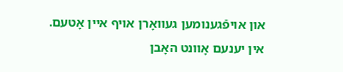און אויפֿגענומען געוואָרן אויף איין אָטעם.
אין יענעם אָוונט האָבן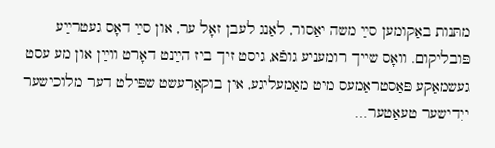מתּנות באַקומען סײַ משה יאַסור, לאַנג לעבן זאָל ער, און סײַ דאָס געטרײַע פּובליקום. וואָס שייך רומעניע גופֿא, גיסט זיך ביז הײַנט דאָרט ווײַן און מע עסט געשמאַקע פּאַסטראַמעס מיט מאַמעליגע, אין בוקאַרעשט שפּילט דער מלוכישער ייִדישער טעאַטער…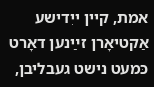אמת, קיין ייִדישע אַקטיאָרן זײַנען דאָרט כּמעט נישט געבליבן,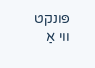פּונקט ווי אַ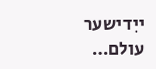ייִדישער עולם…